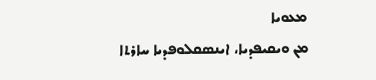ܡܥܘܝܐ
ܡܢ ܘܝܩܝܦܕܝܐ، ܐܝܢܣܩܠܘܦܕܝܐ ܚܐܪܬܐ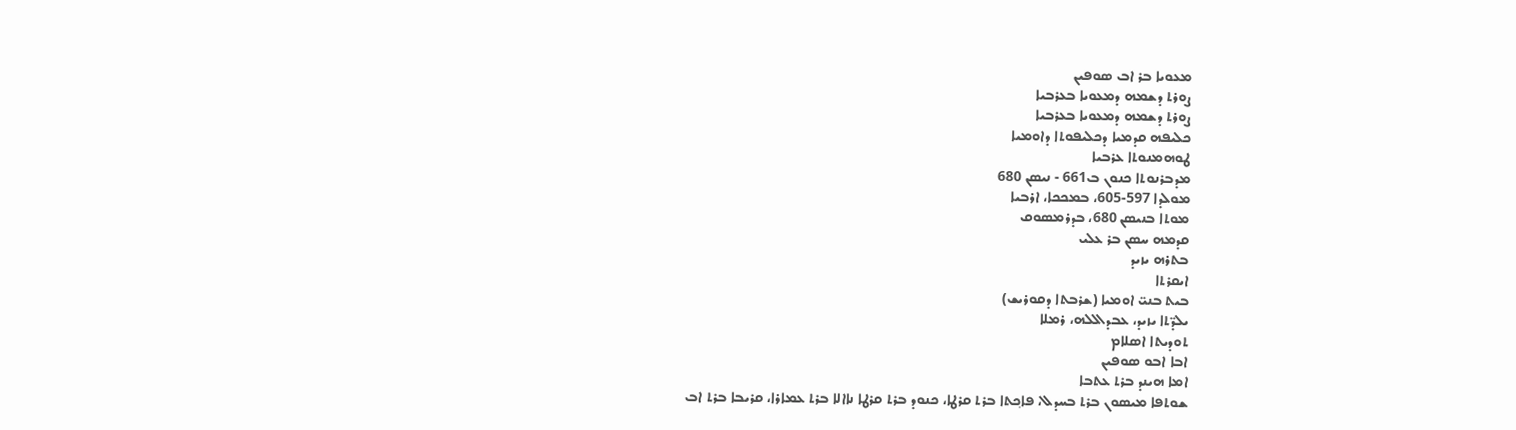ܡܥܘܝܐ ܒܪ ܐܒ ܣܘܦܝܢ
ܨܘܪܬ ܕܫܡܗ ܕܡܥܘܝܐ ܒܥܪܒܝܐ
ܨܘܪܬ ܕܫܡܗ ܕܡܥܘܝܐ ܒܥܪܒܝܐ
ܟܠܝܦܗ ܩܕܡܝܐ ܕܟܠܝܦܘܬܐ ܕܐܘܡܝܐ
ܛܘܗܡܢܘܬܐ ܥܪܒܝܐ
ܡܕܒܪܢܘܬܐ ܟܢܘܢ ܒ661 - ܢܝܣܢ 680
ܡܘܠܕܐ 597-605، ܒܡܟܟܐ، ܐܪܒܝܐ
ܡܘܬܐ ܒܢܝܣܢ 680، ܒܕܪܡܣܘܩ
ܩܕܡܗ ܚܣܢ ܒܪ ܥܠܝ
ܒܬܪܗ ܝܙܝܕ
ܐܝܩܪܬܐ
ܒܝܬ ܒܢܝ̈ ܐܘܡܝܐ (ܫܪܒܬܐ ܕܩܘܪܝܫ)
ܝܠܕ̈ܬܐ ܝܙܝܕ، ܥܒܕܐܠܠܗ، ܪܡܠܐ
ܬܘܕܝܬܐ ܐܣܠܐܡ
ܐܒܐ ܐܒܘ ܣܘܦܝܢ
ܐܡܐ ܗܝܢܕ ܒܪܬ ܥܬܒܐ
ܫܘܬܦܐ ܡܝܣܘܢ ܒܪܬ ܒܚܕܠ، ܦܐܟ݂ܬܐ ܒܪܬ ܩܪܛܐ، ܟܢܘܕ ܒܪܬ ܩܪܛܐ ܢܐܐܠܐ ܒܪܬ ܥܡܐܪܐ، ܩܪܝܒܐ ܒܪܬ ܐܒ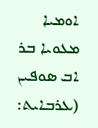ܐܘܡܝܐ
ܡܥܘܝܐ ܒܪ ܐܒ ܣܘܦܝܢ (ܥܪܒܐܝܬ: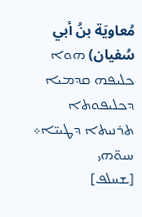مُعاويَة بنُ أبي سُفيان) ܗܘܐ ܟܠܝܦܗ ܩܕܡܝܐ ܕܟܠܝܦܘܬܐ ܬܪܢܝܬܐ ܕܛܝܝ̈ܐ܀
ܚܝܘ̈ܗܝ
[ܫܚܠܦ]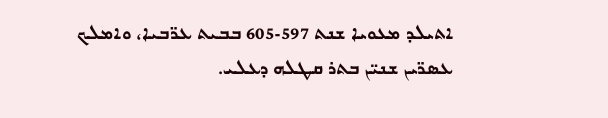ܐܬܝܠܕ ܡܥܘܝܐ ܫܢܬ 597-605 ܒܒܝܬ ܥܪ̈ܒܝܐ، ܘܐܡܠܟ ܥܣܪ̈ܝܢ ܫܢܝ̈ܢ ܒܬܪ ܩܛܠܗ ܕܥܠܝ.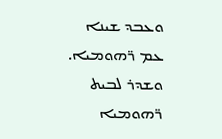ܘܥܒܕ ܫܝܢܐ ܥܡ ܪ̈ܗܘܡܝܐ. ܘܫܕܪ ܠܒܝܬ ܪ̈ܗܘܡܝܐ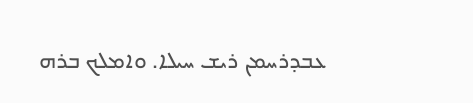ܥܒܕܪܚܡܢ ܪܝܫ ܚܝܠܐ. ܘܐܡܠܟ ܒܪܗ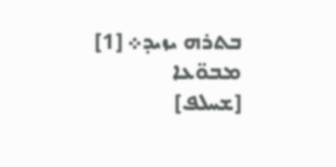ܒܬܪܗ ܝܙܝܕ܀ [1]
ܡܒܘ̈ܥܐ
[ܫܚܠܦ]